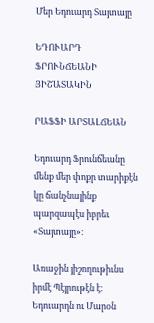Մեր Եդուարդ Տայտայը

ԵԴՈՒԱՐԴ ՖՐՈՒՆՃԵԱՆԻ ՅԻՇԱՏԱԿԻՆ

ՐԱՖՖԻ ԱՐՏԱԼՃԵԱՆ

Եդուարդ Ֆրունճեանը մենք մեր փոքր տարիքէն կը ճանչնայինք պարզապէս իբրեւ «Տայտայը»։

Առաջին յիշողութիւնս իրմէ Պէյրութէն է։ Եդուարդն ու Մարօն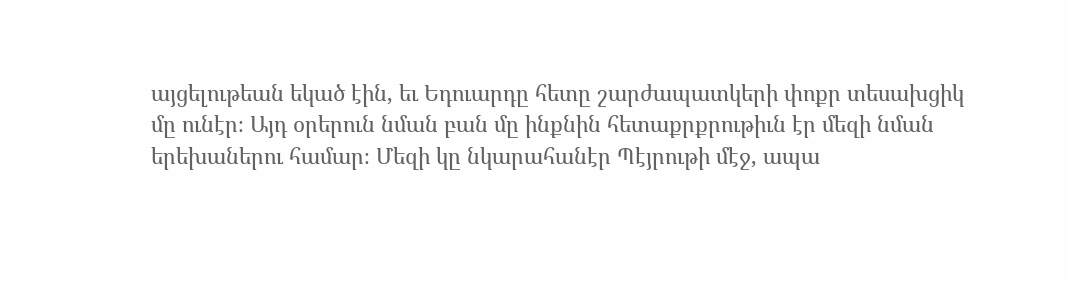այցելութեան եկած էին, եւ Եդուարդը հետը շարժապատկերի փոքր տեսախցիկ մը ունէր։ Այդ օրերուն նման բան մը ինքնին հետաքրքրութիւն էր մեզի նման երեխաներու համար։ Մեզի կը նկարահանէր Պէյրութի մէջ, ապա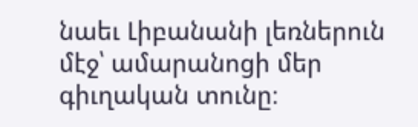նաեւ Լիբանանի լեռներուն մէջ՝ ամարանոցի մեր գիւղական տունը։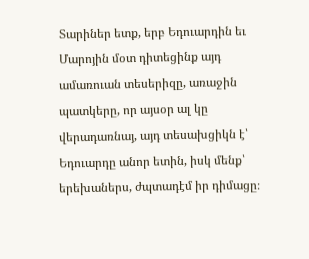Տարիներ ետք, երբ Եդուարդին եւ Մարոյին մօտ դիտեցինք այդ ամառուան տեսերիզը, առաջին պատկերը, որ այսօր ալ կը վերադառնայ, այդ տեսախցիկն է՝ Եդուարդը անոր ետին, իսկ մենք՝ երեխաներս, ժպտադէմ իր դիմացը։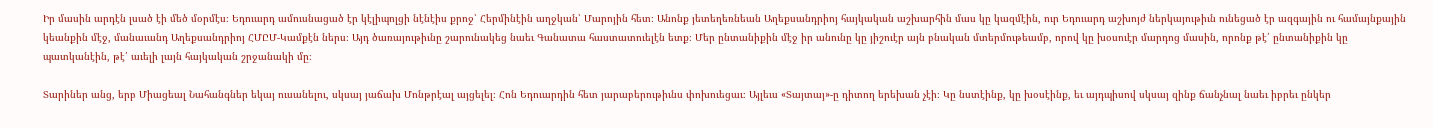Իր մասին արդէն լսած էի մեծ մօրմէս։ Եդուարդ ամուսնացած էր կէլիպոլցի նէնէիս քրոջ՝ Հերմինէին աղջկան՝ Մարոյին հետ։ Անոնք յետեղեռնեան Աղեքսանդրիոյ հայկական աշխարհին մաս կը կազմէին, ուր Եդուարդ աշխոյժ ներկայութիւն ունեցած էր ազգային ու համայնքային կեանքին մէջ, մանաւանդ Աղեքսանդրիոյ ՀՄԸՄ-Կամքէն ներս։ Այդ ծառայութիւնը շարունակեց նաեւ Գանատա հաստատուելէն ետք։ Մեր ընտանիքին մէջ իր անունը կը յիշուէր այն բնական մտերմութեամբ, որով կը խօսուէր մարդոց մասին, որոնք թէ՛ ընտանիքին կը պատկանէին, թէ՛ աւելի լայն հայկական շրջանակի մը։

Տարիներ անց, երբ Միացեալ Նահանգներ եկայ ուսանելու, սկսայ յաճախ Մոնթրէալ այցելել։ Հոն Եդուարդին հետ յարաբերութիւնս փոխուեցաւ։ Այլեւս «Տայտայ»-ը դիտող երեխան չէի։ Կը նստէինք, կը խօսէինք, եւ այդպիսով սկսայ զինք ճանչնալ նաեւ իբրեւ ընկեր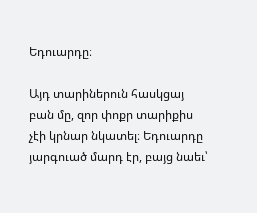Եդուարդը։

Այդ տարիներուն հասկցայ բան մը, զոր փոքր տարիքիս չէի կրնար նկատել։ Եդուարդը յարգուած մարդ էր, բայց նաեւ՝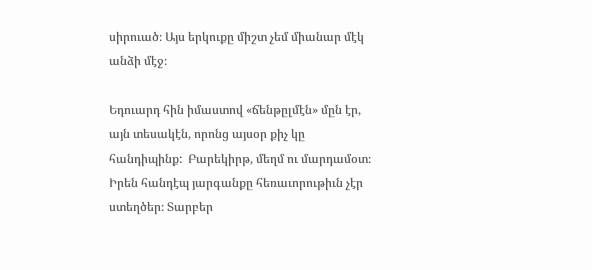սիրուած։ Այս երկուքը միշտ չեմ միանար մէկ անձի մէջ։

Եդուարդ հին իմաստով «ճենթըլմէն» մըն էր, այն տեսակէն, որոնց այսօր քիչ կը հանդիպինք:  Բարեկիրթ, մեղմ ու մարդամօտ։ Իրեն հանդէպ յարգանքը հեռաւորութիւն չէր ստեղծեր։ Տարբեր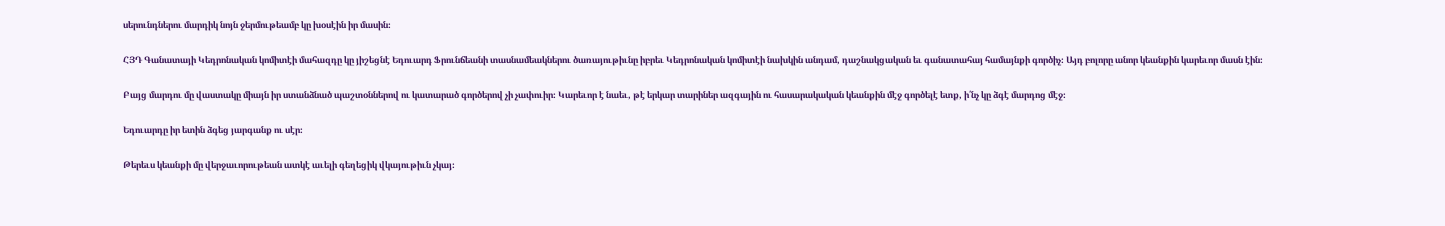սերունդներու մարդիկ նոյն ջերմութեամբ կը խօսէին իր մասին։

ՀՅԴ Գանատայի Կեդրոնական կոմիտէի մահազդը կը յիշեցնէ Եդուարդ Ֆրունճեանի տասնամեակներու ծառայութիւնը իբրեւ Կեդրոնական կոմիտէի նախկին անդամ, դաշնակցական եւ գանատահայ համայնքի գործիչ։ Այդ բոլորը անոր կեանքին կարեւոր մասն էին։

Բայց մարդու մը վաստակը միայն իր ստանձնած պաշտօններով ու կատարած գործերով չի չափուիր։ Կարեւոր է նաեւ, թէ երկար տարիներ ազգային ու հասարակական կեանքին մէջ գործելէ ետք, ի՛նչ կը ձգէ մարդոց մէջ։

Եդուարդը իր ետին ձգեց յարգանք ու սէր։

Թերեւս կեանքի մը վերջաւորութեան ատկէ աւելի գեղեցիկ վկայութիւն չկայ։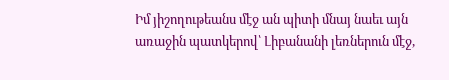Իմ յիշողութեանս մէջ ան պիտի մնայ նաեւ այն առաջին պատկերով՝ Լիբանանի լեռներուն մէջ,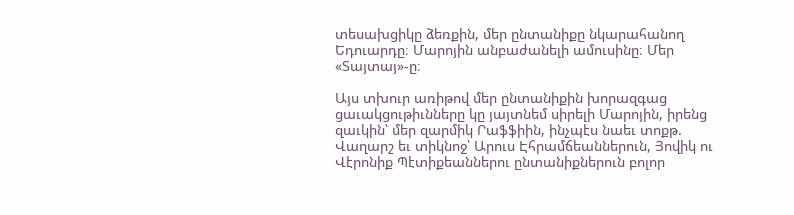տեսախցիկը ձեռքին, մեր ընտանիքը նկարահանող Եդուարդը։ Մարոյին անբաժանելի ամուսինը։ Մեր «Տայտայ»-ը։

Այս տխուր առիթով մեր ընտանիքին խորազգաց ցաւակցութիւնները կը յայտնեմ սիրելի Մարոյին, իրենց զաւկին՝ մեր զարմիկ Րաֆֆիին, ինչպէս նաեւ տոքթ. Վաղարշ եւ տիկնոջ՝ Արուս Էհրամճեաններուն, Յովիկ ու Վէրոնիք Պէտիքեաններու ընտանիքներուն բոլոր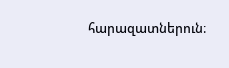հարազատներուն։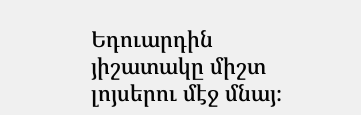Եդուարդին յիշատակը միշտ լոյսերու մէջ մնայ։